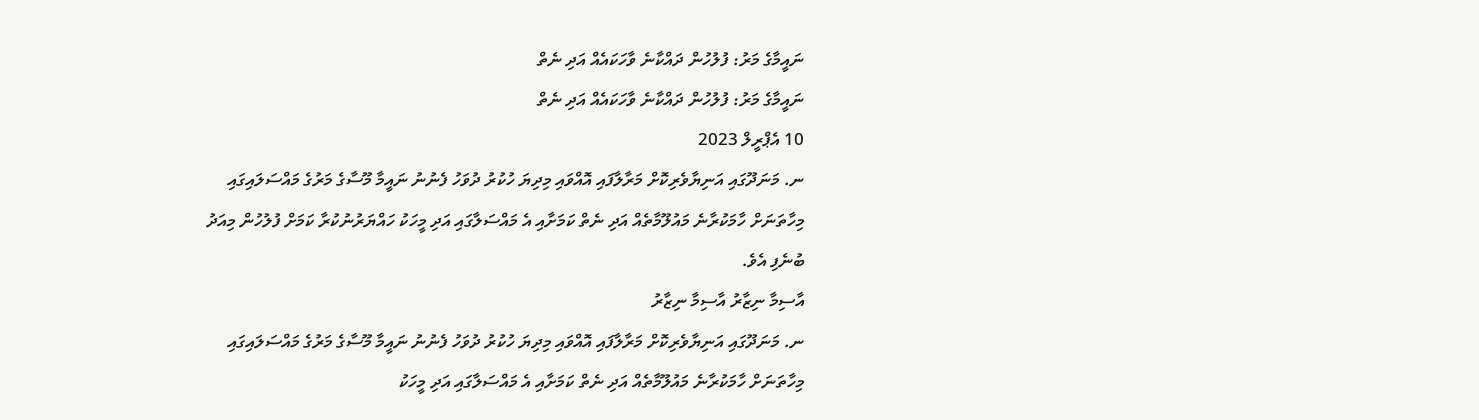ނައީމާގެ މަރު: ފުލުހުން ދައްކާނެ ވާހަކައެއް އަދި ނެތް
ނައީމާގެ މަރު: ފުލުހުން ދައްކާނެ ވާހަކައެއް އަދި ނެތް
10 އެޕްރީލް 2023
ނ. މަނަދޫގައި އަނިޔާވެރިކޮށް މަރާލާފައި އޮއްވައި މިދިޔަ ހުކުރު ދުވަހު ފެނުނު ނައީމާ މޫސާގެ މަރުގެ މައްސަލައިގައި މިހާތަނަށް ހާމަކުރާނެ މައުލޫމާތެއް އަދި ނެތް ކަމަށާއި އެ މައްސަލާގައި އަދި މީހަކު ހައްޔަރުނުކުރާ ކަމަށް ފުލުހުން މިއަދު ބުނެފި އެވެ.
އާސިމާ ނިޒާރު އާސިމާ ނިޒާރު
ނ. މަނަދޫގައި އަނިޔާވެރިކޮށް މަރާލާފައި އޮއްވައި މިދިޔަ ހުކުރު ދުވަހު ފެނުނު ނައީމާ މޫސާގެ މަރުގެ މައްސަލައިގައި މިހާތަނަށް ހާމަކުރާނެ މައުލޫމާތެއް އަދި ނެތް ކަމަށާއި އެ މައްސަލާގައި އަދި މީހަކު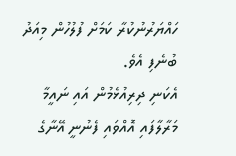ހައްޔަރުނުކުރާ ކަމަށް ފުލުހުން މިއަދު ބުނެފި އެވެ.
އެކަނި ދިރިއުޅެމުން އައި ނައީމާ މަރާލާފައި އޮއްވައި ފެނުނީ އޭނާގެ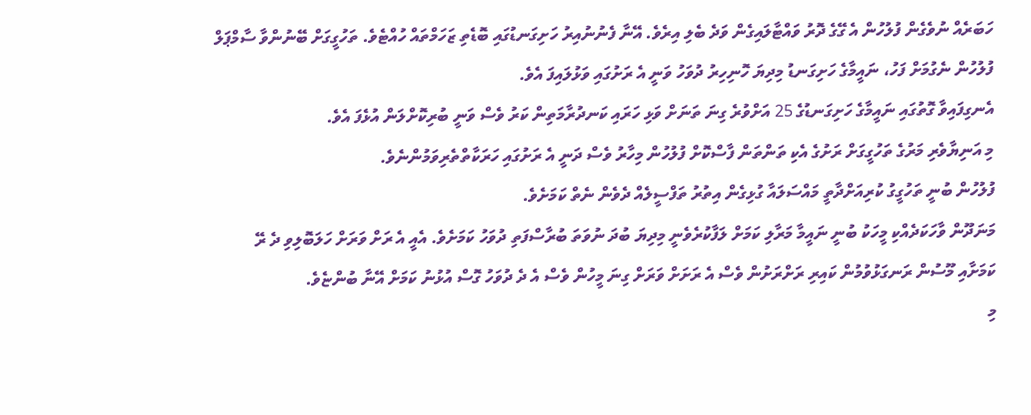ހަބަރެއް ނުވެގެން ފުލުހުން އެ ގޭގެ ދޮރު ވައްޓާލައިގެން ވަދެ ބެލި އިރެވެ. އޭނާ ފެނުނުއިރު ހަށިގަނޑުގައި ބޮޑެތި ޒަހަމްތައް ހުއްޓެވެ. ތަހުގީގަށް ބޭނުންވާ ސާމްޕަލް ފުލުހުން ނެގުމަށް ފަހު، ނައީމާގެ ހަށިގަނޑު މިދިޔަ ހޮނިހިރު ދުވަހު ވަނީ އެ ރަށުގައި ވަޅުލައިފަ އެވެ.
އެނގިފައިވާ ގޮތުގައި ނައީމާގެ ހަށިގަނޑުގެ 25 އަށްވުރެ ގިނަ ތަނަށް ވަޅި ހަރައި ކަނދުރާމަތިން ކަރު ވެސް ވަނީ ބުރިކޮށްލަން އުޅެފަ އެވެ.
މި އަނިޔާވެރި މަރުގެ ތަހުގީގަށް ރަށުގެ އެކި ތަންތަން ފާސްކޮށް ފުލުހުން މިހާރު ވެސް ދަނީ އެ ރަށުގައި ހަރަކާތްތެރިވަމުންނެވެ.
ފުލުހުން ބުނީ ތަހުގީގު ކުރިއަށްދާތީ މައްސަލައާ ގުޅިގެން އިތުރު ތަފްސީލެއް ދެވެން ނެތް ކަމަށެވެ.
މަނަދޫން ވާހަކަދެއްކި މީހަކު ބުނީ ނައީމާ މަރާލި ކަމަށް ލަފާކުރެވެނީ މިދިޔަ ބުދަ ނުވަތަ ބުރާސްފަތި ދުވަހު ކަމަށެވެ. އެއީ އެ ރަށް ވަރަށް ހަލަބޮލިވި ދެ ރޭ ކަމަށާއި މޫސުން ރަނގަޅުވުމުން ކައިރި ރަށްރަށުން ވެސް އެ ރަށަށް ވަރަށް ގިނަ މީހުން ވެސް އެ ދެ ދުވަހު ގޮސް އުޅުނު ކަމަށް އޭނާ ބުންޏެވެ.
މި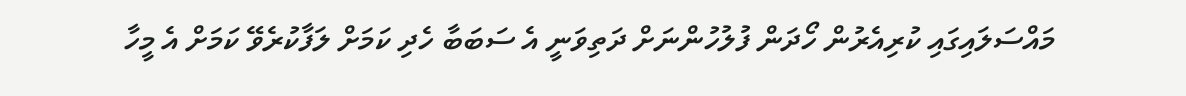މައްސަލައިގައި ކުރިއެރުން ހޯދަން ފުލުހުންނަށް ދަތިވަނީ އެ ސަބަބާ ހެދި ކަމަށް ލަފާކުރެވޭ ކަމަށް އެ މީހާ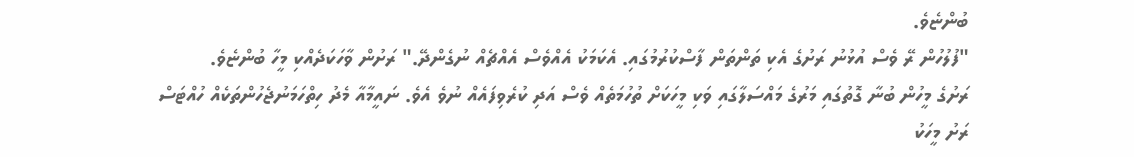ބުންޏެވެ.
"ފުލުހުން ރޭ ވެސް އުޅުނު ރަށުގެ އެކި ތަންތަން ފާސްކުރުމުގައި. އެކަމަކު އެއްވެސް އެއްޗެއް ނުގެންދޭ." ރަށުން ވާހަކަދެއްކި މީހާ ބުންޏެވެ.
ރަށުގެ މީހުން ބުނާ ގޮތުގައި މަރުގެ މައްސަލާގައި ވަކި މީހަކަށް ތުހުމަތެއް ވެސް އަދި ކުރެވިފައެއް ނުވެ އެވެ. ނައީމާއާ މެދު ހިތްހަމަނުޖެހުންތަކެއް ހުއްޓަސް ރަށު މީހަކު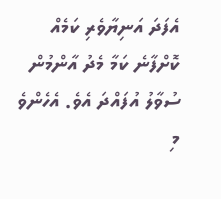އެފަދަ އަނިޔާވެރި ކަމެއް ކޮށްފާނެ ކަމާ މެދު އާންމުން ސުވާލު އުފައްދަ އެވެ. އެހެންވެ މި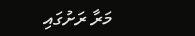މަރާ ރަށުގައި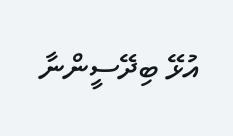އުޅޭ ބިދޭސީންނާ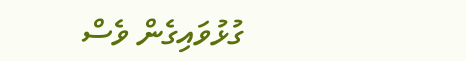ގުޅުވައިގެން ވެސް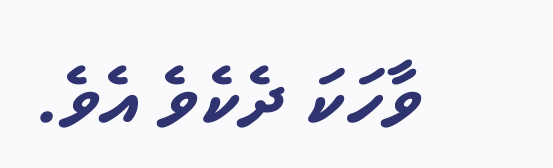ވާހަކަ ދެކެވެ އެވެ.